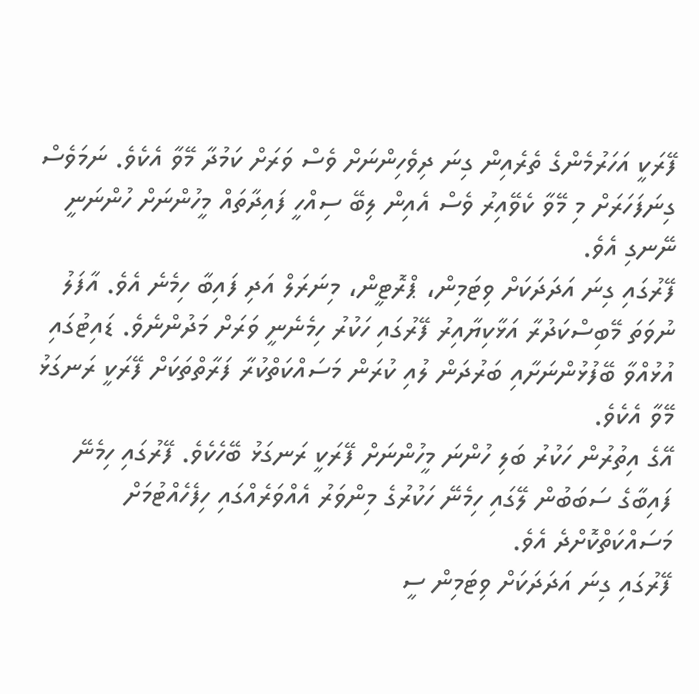ފޭރަކީ އަހަރުމެންގެ ތެރެއިން ގިނަ ދިވެހިންނަށް ވެސް ވަރަށް ކަމުދާ މޭވާ އެކެވެ. ނަމަވެސް ގިނަފަހަރަށް މި މޭވާ ކެވޭއިރު ވެސް އެއިން ލިބޭ ސިއްހީ ފައިދާތައް މީހުންނަށް ހުންނަނީ ނޭނގި އެވެ.
ފޭރުގައި ގިނަ އަދަދަކަށް ވިޓަމިން، ޕްރޮޓީން، މިނަރަލް އަދި ފައިބާ ހިމެނެ އެވެ. އާފަލު ނުވަތަ މޭބިސްކަދުރާ އަޅާކިޔާއިރު ފޭރުގައި ހަކުރު ހިމެނެނީ ވަރަށް މަދުންނެވެ. ޑައިޓުގައި އުޅުއްވާ ބޭފުޅުންނަށާއި ބަރުދަން ލުއި ކުރަން މަސައްކަތްކުރާ ފަރާތްތަކަށް ފޭރަކީ ރަނގަޅު މޭވާ އެކެވެ.
އޭގެ އިތުރުން ހަކުރު ބަލި ހުންނަ މީހުންނަށް ފޭރަކީ ރަނގަޅު ބޭހެކެވެ. ފޭރުގައި ހިމެނޭ ފައިބާގެ ސަބަބުން ލޭގައި ހިމެނޭ ހަކުރުގެ މިންވަރު އެއްވަރެއްގައި ހިފެހެއްޓުމަށް މަސައްކަތްކޮށްދެ އެވެ.
ފޭރުގައި ގިނަ އަދަދަކަށް ވިޓަމިން ސީ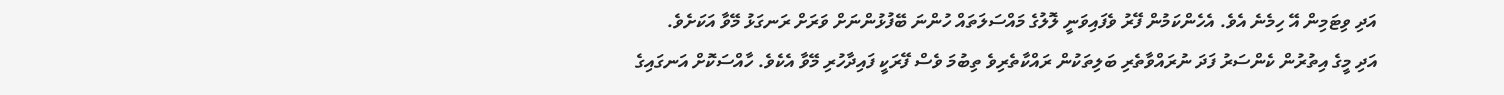އަދި ވިޓަމިން އޭ ހިމެނެ އެވެ. އެހެންކަމުން ފޭރު ވެފައިވަނީ ލޮލުގެ މައްސަލަތައް ހުންނަ ބޭފުޅުންނަށް ވަރަށް ރަނގަޅު މޭވާ އަކަށެވެ.
އަދި މީގެ އިތުރުން ކެންސަރު ފަދަ ނުރައްވާތެރި ބަލިތަކުން ރައްކާތެރިވެ ތިބުމަ ވެސް ފޭރަކީ ފައިދާހުރި މޭވާ އެކެވެ. ހާއްސަކޮށް އަނގައިގެ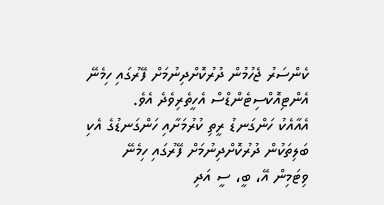ކެންސަރު ޖެހުމުން ދުރުކޮށްދިނުމަށް ފޭރުގައި ހިމެނޭ އެންޓިއޮކްސިޓެންޑްސް އެހީތެރިވެދެ އެވެ.
އެއާއެކު ހަންގަނޑު ރީތި ކުރުމަށާއި ހަންގަނޑުގެ އެކި ބަލިތަކުން ދުރުކޮށްދިނުމަށް ފޭރުގައި ހިމެނޭ ވިޓަމިން އޭ، ބީ، ސީ އަދި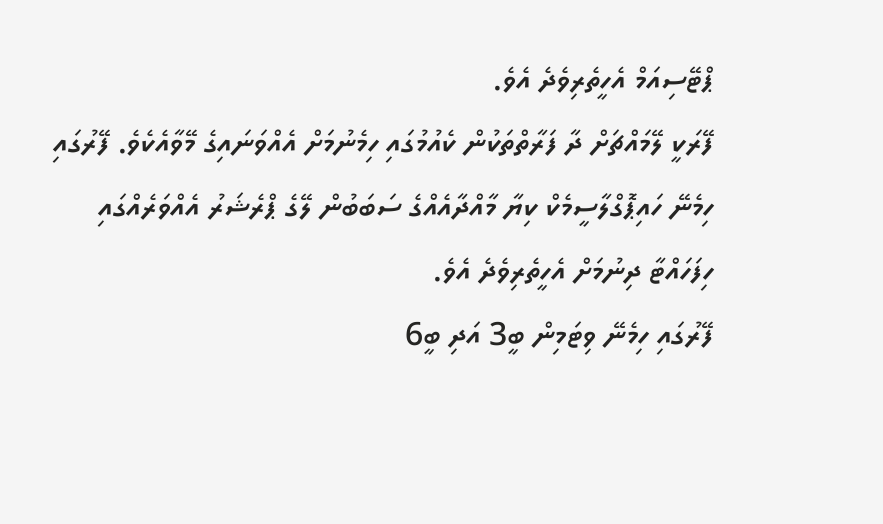ޕްޓޭސިއަމް އެހީތެރިވެދެ އެވެ.
ފޭރަކީ ލޭމައްޗަށް ދާ ފަރާތްތަކުން ކެއުމުގައި ހިމެނުމަށް އެއްވަނައިގެ މޭވާއެކެވެ. ފޭރުގައި ހިމެނޭ ހައިޕޮގްލާސީމެކް ކިޔާ މާއްދާއެއްގެ ސަބަބުން ލޭގެ ޕްރެޝަރު އެއްވަރެއްގައި ހިފަހައްޓާ ދިނުމަށް އެހީތެރިވެދެ އެވެ.
ފޭރުގައި ހިމެނޭ ވިޓަމިން ބީ3 އަދި ބީ6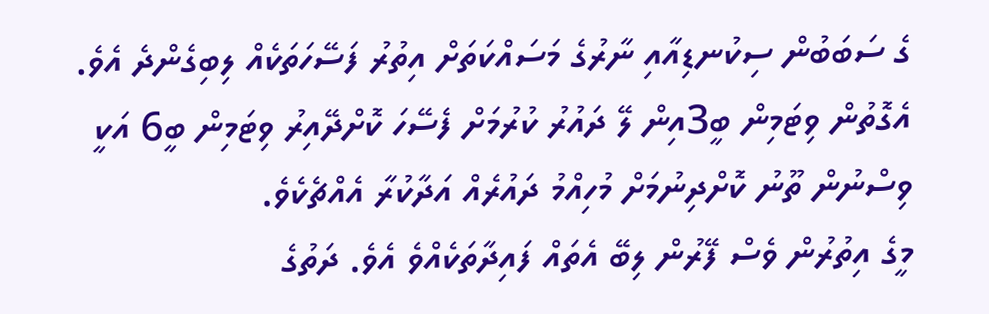ގެ ސަބަބުން ސިކުނޑިއާއި ނާރުގެ މަސައްކަތަށް އިތުރު ފަސޭހަތަކެއް ލިބިގެންދެ އެވެ. އެގޮތުން ވިޓަމިން ބީ3އިން ލޭ ދައުރު ކުރުމަށް ފެސޭހަ ކޮށްދޭއިރު ވިޓަމިން ބީ6 އަކީ ވިސްނުން ތޫނު ކޮށްދިނުމަށް މުހިއްމު ދައުރެއް އަދާކުރާ އެއްޗެކެވެ.
މީގެ އިތުރުން ވެސް ފޭރުން ލިބޭ އެތައް ފައިދާތަކެއްވެ އެވެ. ދަތުގެ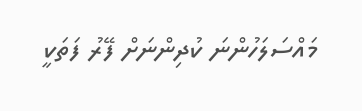މައްސަލަހުންނަ ކުދިންނަށް ފޭރު ފަތަކީ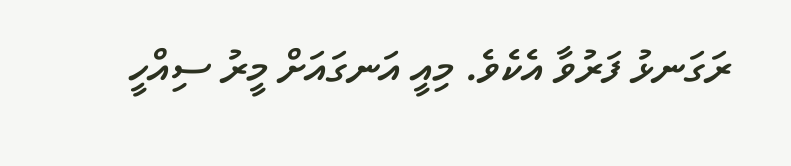ރަގަނޅު ފަރުވާ އެކެވެ. މިއީ އަނގައަށް މީރު ސިއްހީ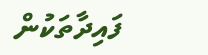ފައިދާތަކުން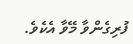ފުރިގެންވާ މޭވާ އެކެވެ.